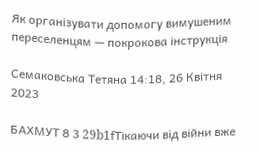Як організувати допомогу вимушеним переселенцям — покрокова інструкція

Семаковська Тетяна 14:18, 26 Квітня 2023

БАХМУТ 8 3 29b1fТікаючи від війни вже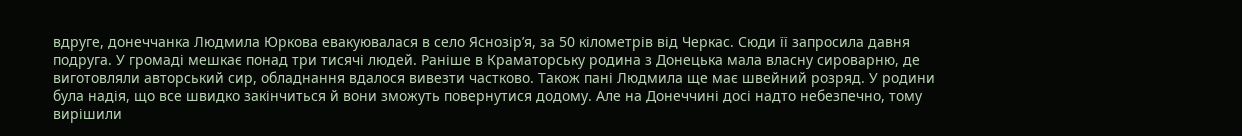вдруге, донеччанка Людмила Юркова евакуювалася в село Яснозір’я, за 50 кілометрів від Черкас. Сюди її запросила давня подруга. У громаді мешкає понад три тисячі людей. Раніше в Краматорську родина з Донецька мала власну сироварню, де виготовляли авторський сир, обладнання вдалося вивезти частково. Також пані Людмила ще має швейний розряд. У родини була надія, що все швидко закінчиться й вони зможуть повернутися додому. Але на Донеччині досі надто небезпечно, тому вирішили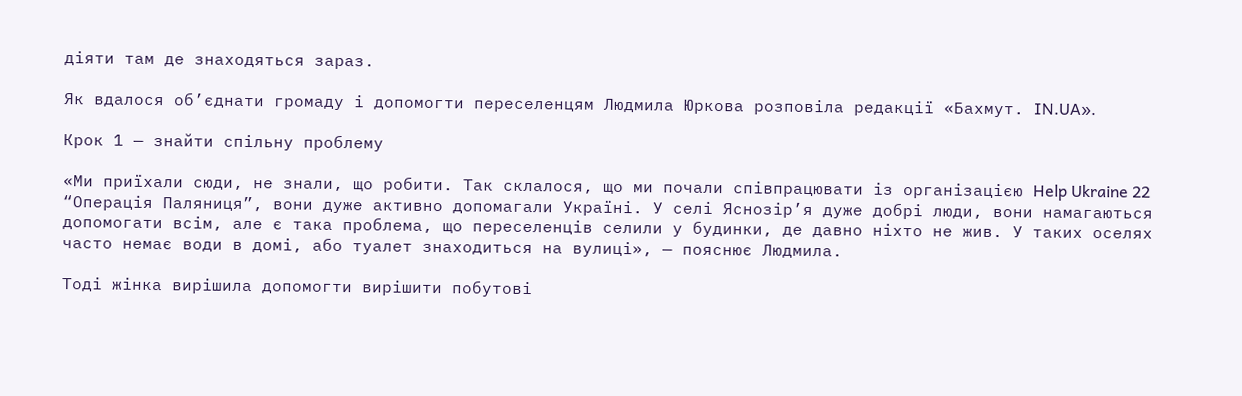діяти там де знаходяться зараз.

Як вдалося об’єднати громаду і допомогти переселенцям Людмила Юркова розповіла редакції «Бахмут. IN.UA».

Крок 1 — знайти спільну проблему

«Ми приїхали сюди, не знали, що робити. Так склалося, що ми почали співпрацювати із організацією Help Ukraine 22 “Операція Паляниця”, вони дуже активно допомагали Україні. У селі Яснозір’я дуже добрі люди, вони намагаються допомогати всім, але є така проблема, що переселенців селили у будинки, де давно ніхто не жив. У таких оселях часто немає води в домі, або туалет знаходиться на вулиці», — пояснює Людмила.

Тоді жінка вирішила допомогти вирішити побутові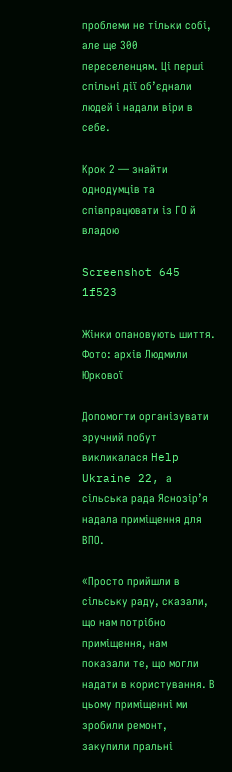проблеми не тільки собі, але ще 300 переселенцям. Ці перші спільні дії об’єднали людей і надали віри в себе.

Крок 2 — знайти однодумців та співпрацювати із ГО й владою

Screenshot 645 1f523

Жінки опановують шиття. Фото: архів Людмили Юркової

Допомогти організувати зручний побут викликалася Help Ukraine 22, а сільська рада Яснозір’я надала приміщення для ВПО.

«Просто прийшли в сільську раду, сказали, що нам потрібно приміщення, нам показали те, що могли надати в користування. В цьому приміщенні ми зробили ремонт, закупили пральні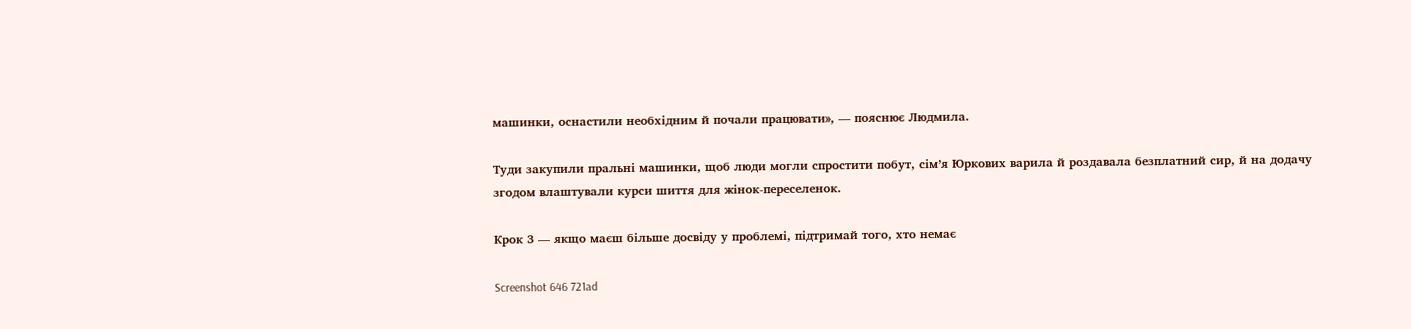машинки, оснастили необхідним й почали працювати», — пояснює Людмила.

Туди закупили пральні машинки, щоб люди могли спростити побут, сім’я Юркових варила й роздавала безплатний сир, й на додачу згодом влаштували курси шиття для жінок-переселенок.

Крок 3 — якщо маєш більше досвіду у проблемі, підтримай того, хто немає

Screenshot 646 721ad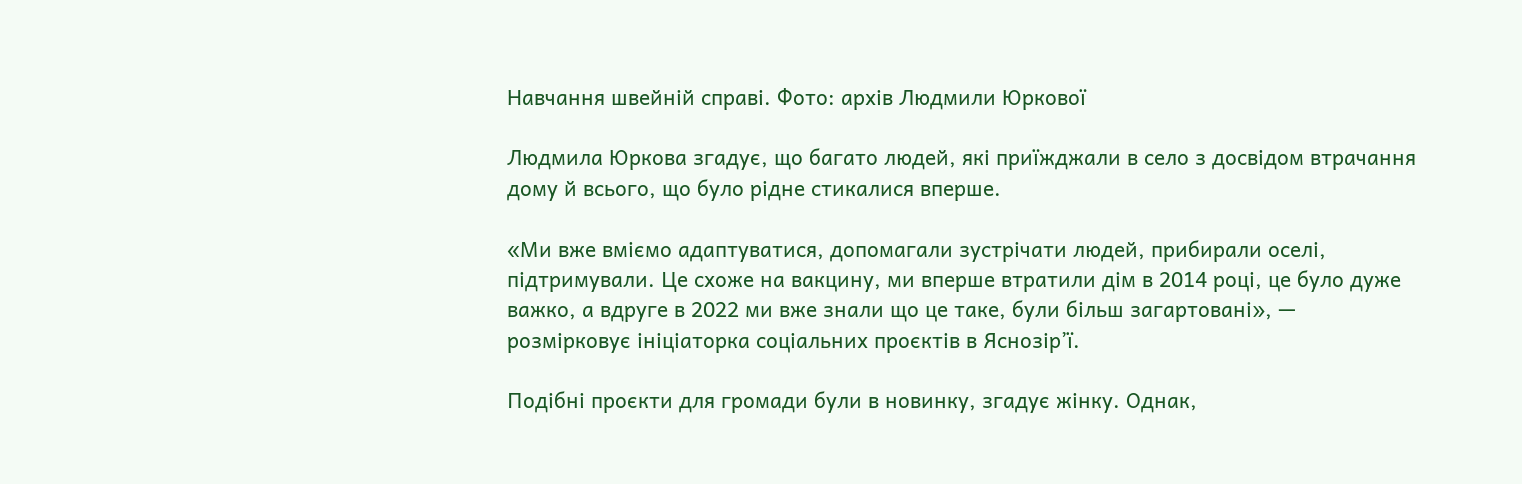Навчання швейній справі. Фото: архів Людмили Юркової

Людмила Юркова згадує, що багато людей, які приїжджали в село з досвідом втрачання дому й всього, що було рідне стикалися вперше.

«Ми вже вміємо адаптуватися, допомагали зустрічати людей, прибирали оселі, підтримували. Це схоже на вакцину, ми вперше втратили дім в 2014 році, це було дуже важко, а вдруге в 2022 ми вже знали що це таке, були більш загартовані», — розмірковує ініціаторка соціальних проєктів в Яснозір’ї.

Подібні проєкти для громади були в новинку, згадує жінку. Однак,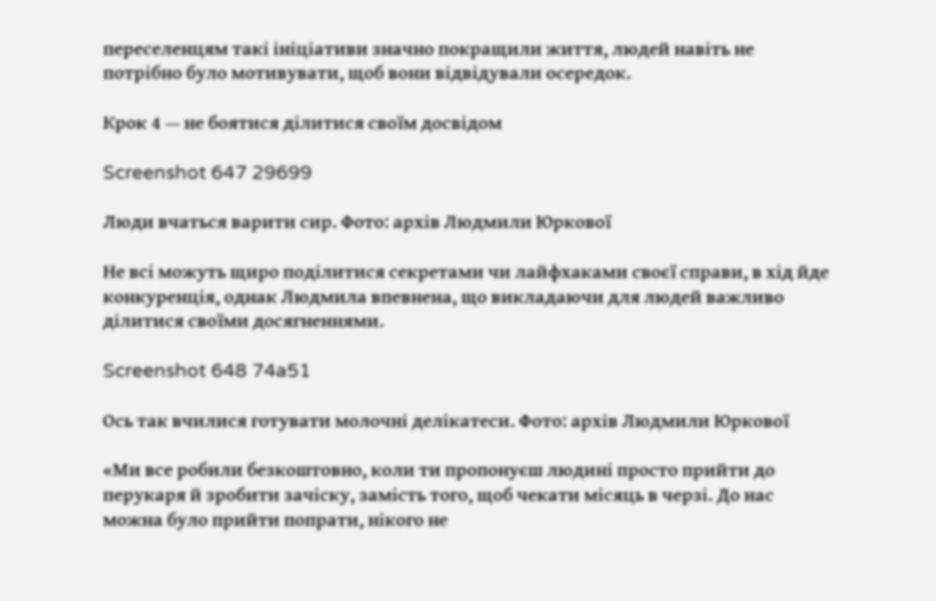переселенцям такі ініціативи значно покращили життя, людей навіть не потрібно було мотивувати, щоб вони відвідували осередок.

Крок 4 — не боятися ділитися своїм досвідом

Screenshot 647 29699

Люди вчаться варити сир. Фото: архів Людмили Юркової

Не всі можуть щиро поділитися секретами чи лайфхаками своєї справи, в хід йде конкуренція, однак Людмила впевнена, що викладаючи для людей важливо ділитися своїми досягненнями.

Screenshot 648 74a51

Ось так вчилися готувати молочні делікатеси. Фото: архів Людмили Юркової

«Ми все робили безкоштовно, коли ти пропонуєш людині просто прийти до перукаря й зробити зачіску, замість того, щоб чекати місяць в черзі. До нас можна було прийти попрати, нікого не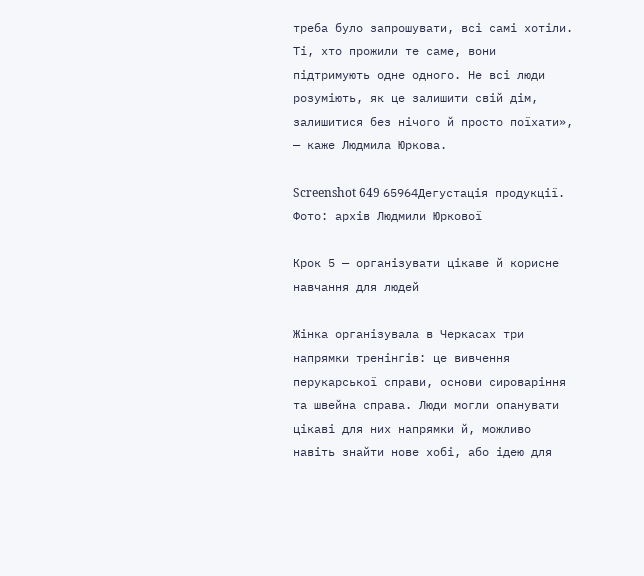треба було запрошувати, всі самі хотіли. Ті, хто прожили те саме, вони підтримують одне одного. Не всі люди розуміють, як це залишити свій дім, залишитися без нічого й просто поїхати», — каже Людмила Юркова.

Screenshot 649 65964Дегустація продукції. Фото: архів Людмили Юркової

Крок 5 — організувати цікаве й корисне навчання для людей

Жінка організувала в Черкасах три напрямки тренінгів: це вивчення перукарської справи, основи сироваріння та швейна справа. Люди могли опанувати цікаві для них напрямки й, можливо навіть знайти нове хобі, або ідею для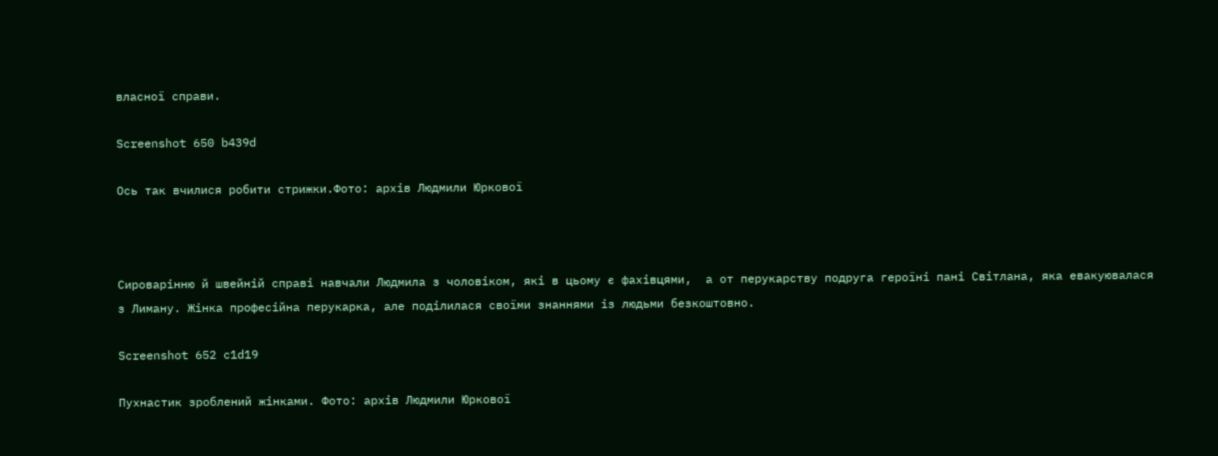власної справи.

Screenshot 650 b439d

Ось так вчилися робити стрижки.Фото: архів Людмили Юркової



Сироварінню й швейній справі навчали Людмила з чоловіком, які в цьому є фахівцями,  а от перукарству подруга героїні пані Світлана, яка евакуювалася з Лиману. Жінка професійна перукарка, але поділилася своїми знаннями із людьми безкоштовно.

Screenshot 652 c1d19

Пухнастик зроблений жінками. Фото: архів Людмили Юркової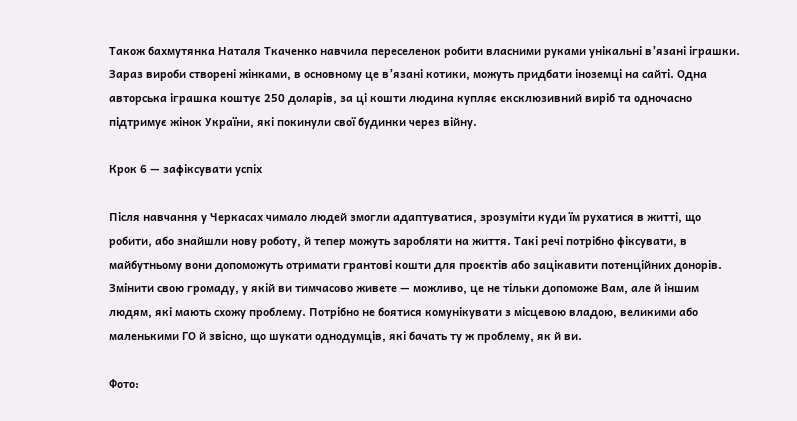Також бахмутянка Наталя Ткаченко навчила переселенок робити власними руками унікальні в’язані іграшки. Зараз вироби створені жінками, в основному це в’язані котики, можуть придбати іноземці на сайті. Одна авторська іграшка коштує 250 доларів, за ці кошти людина купляє ексклюзивний виріб та одночасно підтримує жінок України, які покинули свої будинки через війну.

Крок 6 — зафіксувати успіх

Після навчання у Черкасах чимало людей змогли адаптуватися, зрозуміти куди їм рухатися в житті, що робити, або знайшли нову роботу, й тепер можуть заробляти на життя. Такі речі потрібно фіксувати, в майбутньому вони допоможуть отримати грантові кошти для проєктів або зацікавити потенційних донорів. Змінити свою громаду, у якій ви тимчасово живете — можливо, це не тільки допоможе Вам, але й іншим людям, які мають схожу проблему. Потрібно не боятися комунікувати з місцевою владою, великими або маленькими ГО й звісно, що шукати однодумців, які бачать ту ж проблему, як й ви.

Фото: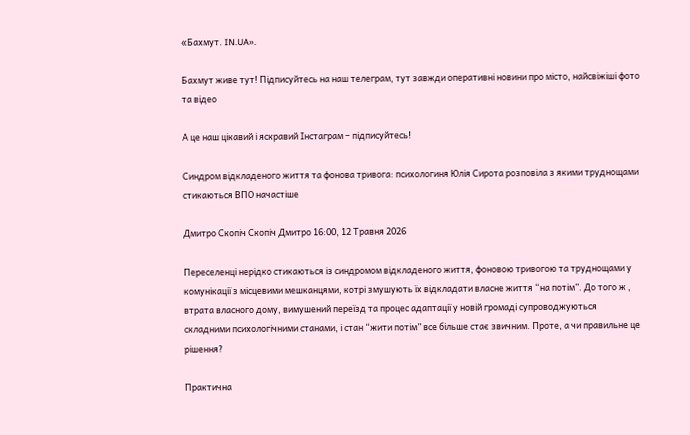«Бахмут. IN.UA».

Бахмут живе тут! Підписуйтесь на наш телеграм, тут завжди оперативні новини про місто, найсвіжіші фото та відео

А це наш цікавий і яскравий Інстаграм – підписуйтесь!

Синдром відкладеного життя та фонова тривога: психологиня Юлія Сирота розповіла з якими труднощами стикаються ВПО начастіше

Дмитро Скопіч Скопіч Дмитро 16:00, 12 Травня 2026

Переселенці нерідко стикаються із синдромом відкладеного життя, фоновою тривогою та труднощами у комунікації з місцевими мешканцями, котрі змушують їх відкладати власне життя “на потім”. До того ж , втрата власного дому, вимушений переїзд та процес адаптації у новій громаді супроводжуються складними психологічними станами, і стан “жити потім” все більше стає звичним. Проте, а чи правильне це рішення?

Практична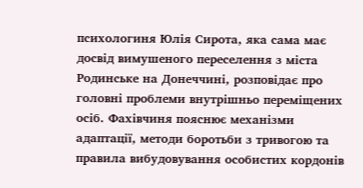психологиня Юлія Сирота, яка сама має досвід вимушеного переселення з міста Родинське на Донеччині, розповідає про головні проблеми внутрішньо переміщених осіб. Фахівчиня пояснює механізми адаптації, методи боротьби з тривогою та правила вибудовування особистих кордонів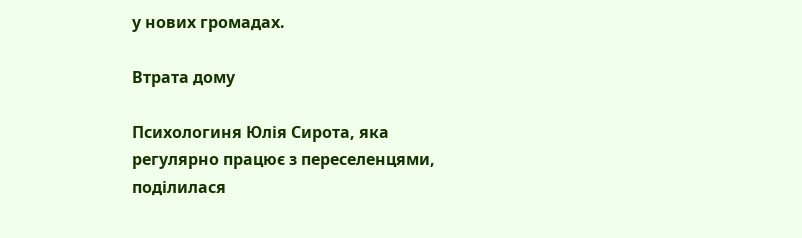у нових громадах.

Втрата дому

Психологиня Юлія Сирота, яка регулярно працює з переселенцями, поділилася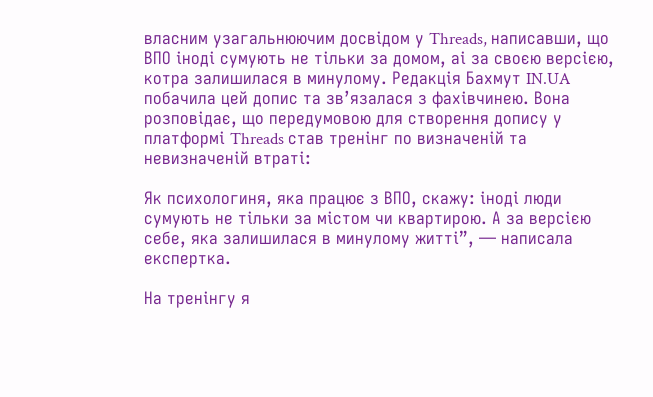власним узагальнюючим досвідом у Threads, написавши, що ВПО іноді сумують не тільки за домом, аі за своєю версією, котра залишилася в минулому. Редакція Бахмут IN.UA побачила цей допис та зв’язалася з фахівчинею. Вона розповідає, що передумовою для створення допису у платформі Threads став тренінг по визначеній та невизначеній втраті:

Як психологиня, яка працює з ВПО, скажу: іноді люди сумують не тільки за містом чи квартирою. А за версією себе, яка залишилася в минулому житті”, — написала експертка.

На тренінгу я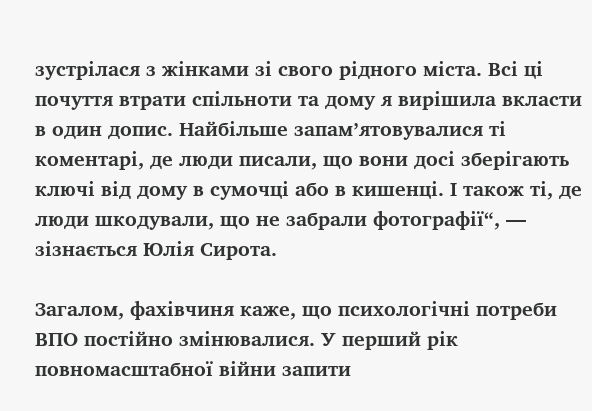зустрілася з жінками зі свого рідного міста. Всі ці почуття втрати спільноти та дому я вирішила вкласти в один допис. Найбільше запам’ятовувалися ті коментарі, де люди писали, що вони досі зберігають ключі від дому в сумочці або в кишенці. І також ті, де люди шкодували, що не забрали фотографії“, — зізнається Юлія Сирота.

Загалом, фахівчиня каже, що психологічні потреби ВПО постійно змінювалися. У перший рік повномасштабної війни запити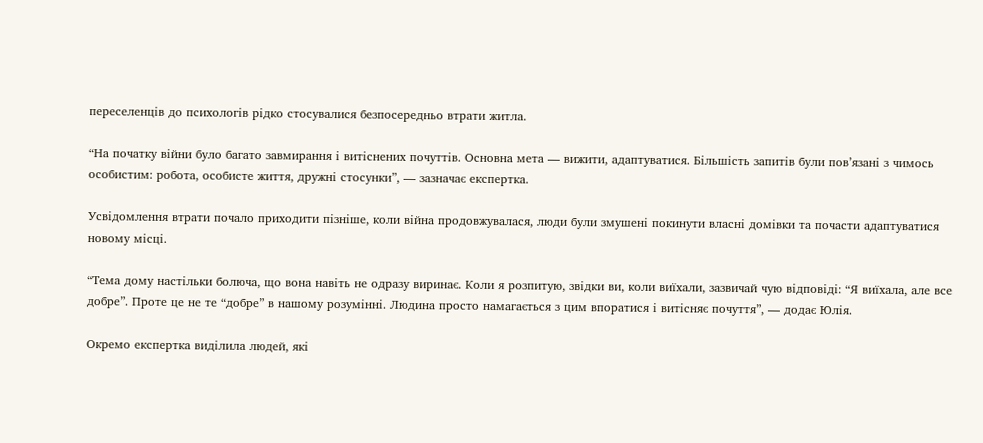переселенців до психологів рідко стосувалися безпосередньо втрати житла.

“На початку війни було багато завмирання і витіснених почуттів. Основна мета — вижити, адаптуватися. Більшість запитів були пов’язані з чимось особистим: робота, особисте життя, дружні стосунки”, — зазначає експертка.

Усвідомлення втрати почало приходити пізніше, коли війна продовжувалася, люди були змушені покинути власні домівки та почасти адаптуватися новому місці.

“Тема дому настільки болюча, що вона навіть не одразу виринає. Коли я розпитую, звідки ви, коли виїхали, зазвичай чую відповіді: “Я виїхала, але все добре”. Проте це не те “добре” в нашому розумінні. Людина просто намагається з цим впоратися і витісняє почуття”, — додає Юлія.

Окремо експертка виділила людей, які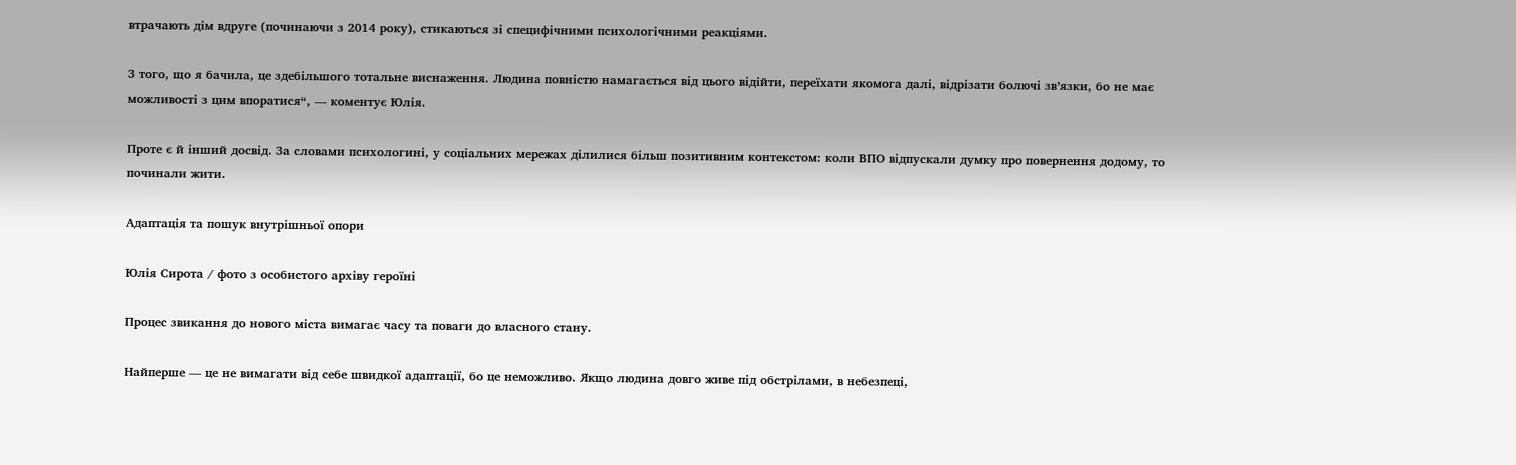втрачають дім вдруге (починаючи з 2014 року), стикаються зі специфічними психологічними реакціями.

З того, що я бачила, це здебільшого тотальне виснаження. Людина повністю намагається від цього відійти, переїхати якомога далі, відрізати болючі зв’язки, бо не має можливості з цим впоратися“, — коментує Юлія.

Проте є й інший досвід. За словами психологині, у соціальних мережах ділилися більш позитивним контекстом: коли ВПО відпускали думку про повернення додому, то починали жити.

Адаптація та пошук внутрішньої опори

Юлія Сирота / фото з особистого архіву героїні

Процес звикання до нового міста вимагає часу та поваги до власного стану.

Найперше — це не вимагати від себе швидкої адаптації, бо це неможливо. Якщо людина довго живе під обстрілами, в небезпеці,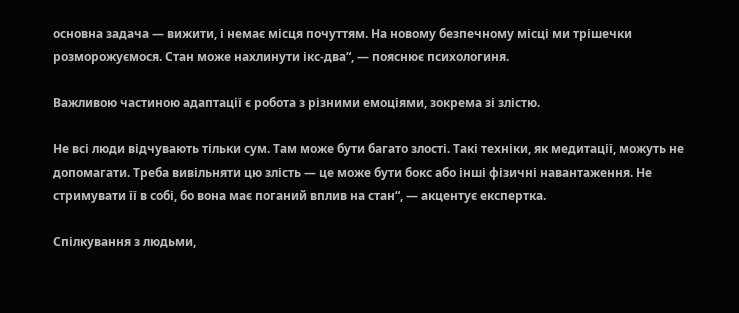основна задача — вижити, і немає місця почуттям. На новому безпечному місці ми трішечки розморожуємося. Стан може нахлинути ікс-два“, — пояснює психологиня.

Важливою частиною адаптації є робота з різними емоціями, зокрема зі злістю.

Не всі люди відчувають тільки сум. Там може бути багато злості. Такі техніки, як медитації, можуть не допомагати. Треба вивільняти цю злість — це може бути бокс або інші фізичні навантаження. Не стримувати її в собі, бо вона має поганий вплив на стан“, — акцентує експертка.

Спілкування з людьми,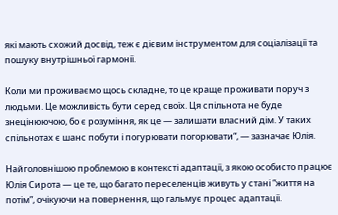які мають схожий досвід, теж є дієвим інструментом для соціалізації та пошуку внутрішньої гармонії.

Коли ми проживаємо щось складне, то це краще проживати поруч з людьми. Це можливість бути серед своїх. Ця спільнота не буде знецінюючою, бо є розуміння, як це — залишати власний дім. У таких спільнотах є шанс побути і погурювати погорювати“, — зазначає Юлія.

Найголовнішою проблемою в контексті адаптації, з якою особисто працює Юлія Сирота — це те, що багато переселенців живуть у стані “життя на потім”, очікуючи на повернення, що гальмує процес адаптації.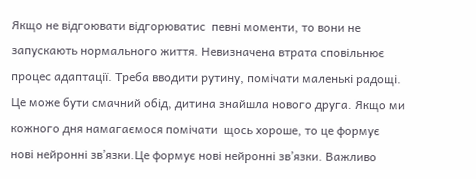Якщо не відгоювати відгорюватис  певні моменти, то вони не запускають нормального життя. Невизначена втрата сповільнює процес адаптації. Треба вводити рутину, помічати маленькі радощі. Це може бути смачний обід, дитина знайшла нового друга. Якщо ми кожного дня намагаємося помічати  щось хороше, то це формує нові нейронні зв’язки.Це формує нові нейронні зв’язки. Важливо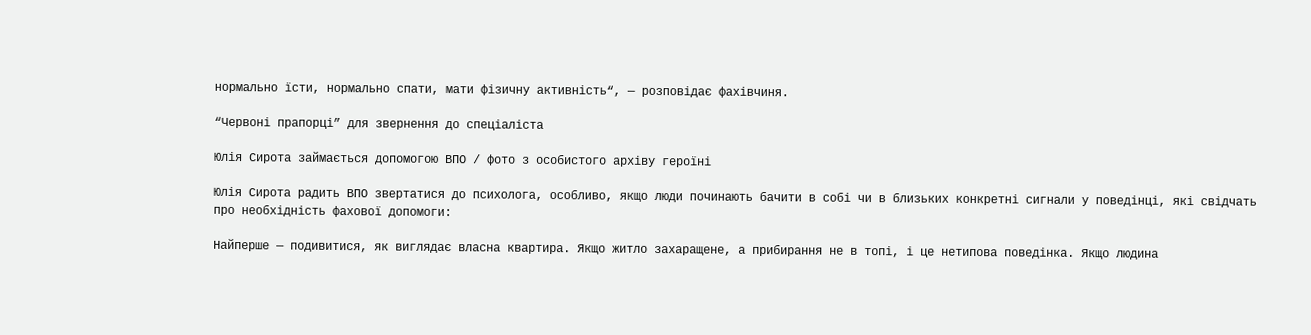нормально їсти, нормально спати, мати фізичну активність“, — розповідає фахівчиня.

“Червоні прапорці” для звернення до спеціаліста

Юлія Сирота займається допомогою ВПО / фото з особистого архіву героїні

Юлія Сирота радить ВПО звертатися до психолога, особливо, якщо люди починають бачити в собі чи в близьких конкретні сигнали у поведінці, які свідчать про необхідність фахової допомоги:

Найперше — подивитися, як виглядає власна квартира. Якщо житло захаращене, а прибирання не в топі, і це нетипова поведінка. Якщо людина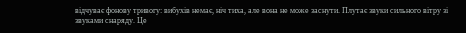відчуває фонову тривогу: вибухів немає, ніч тиха, але вона не може заснути. Плутає звуки сильного вітру зі звуками снаряду. Це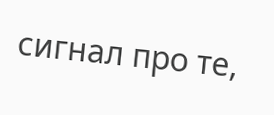сигнал про те,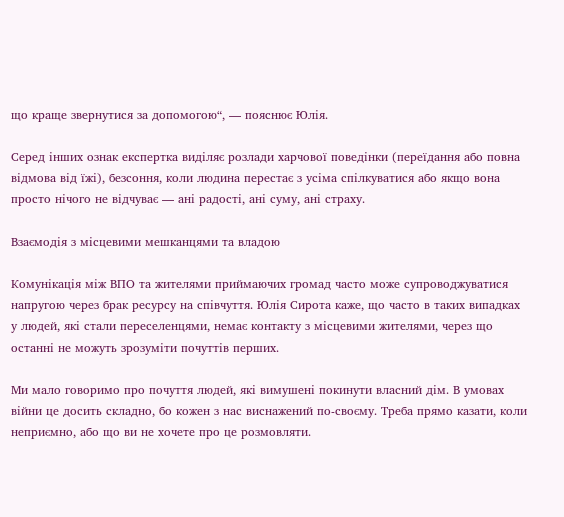що краще звернутися за допомогою“, — пояснює Юлія.

Серед інших ознак експертка виділяє розлади харчової поведінки (переїдання або повна відмова від їжі), безсоння, коли людина перестає з усіма спілкуватися або якщо вона просто нічого не відчуває — ані радості, ані суму, ані страху.

Взаємодія з місцевими мешканцями та владою

Комунікація між ВПО та жителями приймаючих громад часто може супроводжуватися напругою через брак ресурсу на співчуття. Юлія Сирота каже, що часто в таких випадках у людей, які стали переселенцями, немає контакту з місцевими жителями, через що останні не можуть зрозуміти почуттів перших.

Ми мало говоримо про почуття людей, які вимушені покинути власний дім. В умовах війни це досить складно, бо кожен з нас виснажений по-своєму. Треба прямо казати, коли неприємно, або що ви не хочете про це розмовляти.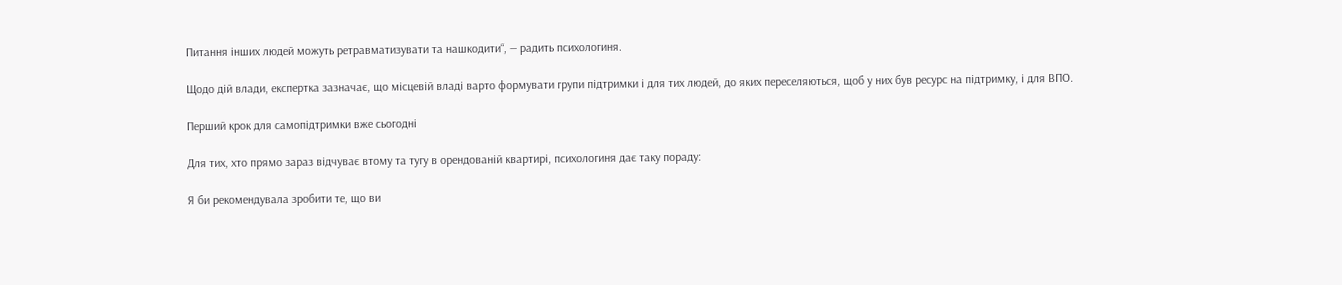Питання інших людей можуть ретравматизувати та нашкодити“, — радить психологиня.

Щодо дій влади, експертка зазначає, що місцевій владі варто формувати групи підтримки і для тих людей, до яких переселяються, щоб у них був ресурс на підтримку, і для ВПО.

Перший крок для самопідтримки вже сьогодні

Для тих, хто прямо зараз відчуває втому та тугу в орендованій квартирі, психологиня дає таку пораду:

Я би рекомендувала зробити те, що ви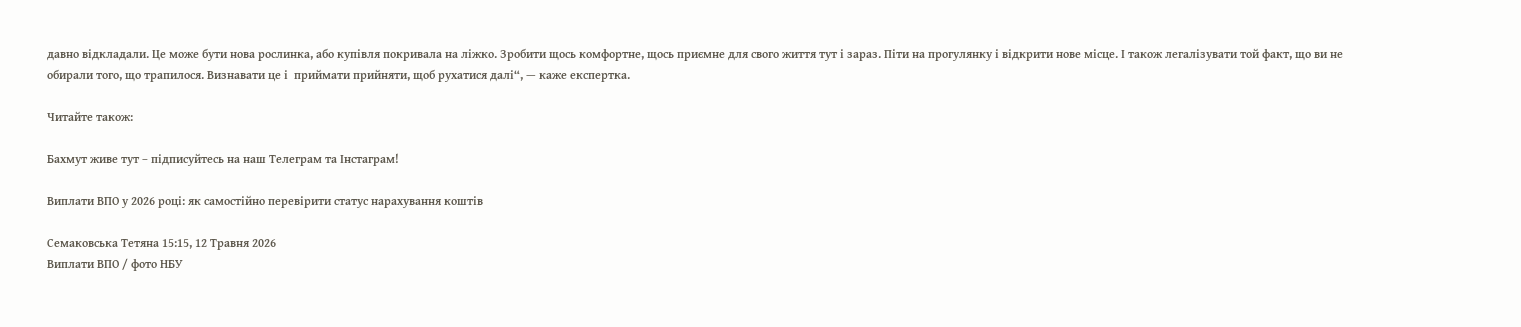давно відкладали. Це може бути нова рослинка, або купівля покривала на ліжко. Зробити щось комфортне, щось приємне для свого життя тут і зараз. Піти на прогулянку і відкрити нове місце. І також легалізувати той факт, що ви не обирали того, що трапилося. Визнавати це і  приймати прийняти, щоб рухатися далі“, — каже експертка.

Читайте також:

Бахмут живе тут – підписуйтесь на наш Телеграм та Інстаграм!

Виплати ВПО у 2026 році: як самостійно перевірити статус нарахування коштів

Семаковська Тетяна 15:15, 12 Травня 2026
Виплати ВПО / фото НБУ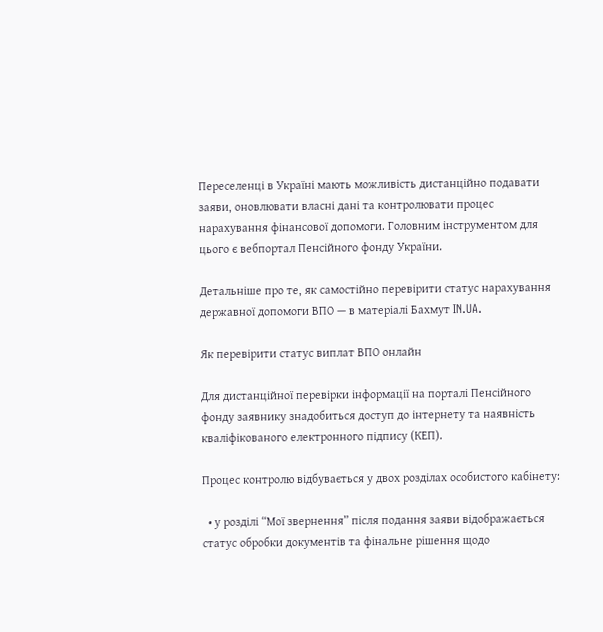Переселенці в Україні мають можливість дистанційно подавати заяви, оновлювати власні дані та контролювати процес нарахування фінансової допомоги. Головним інструментом для цього є вебпортал Пенсійного фонду України.

Детальніше про те, як самостійно перевірити статус нарахування державної допомоги ВПО — в матеріалі Бахмут IN.UA.

Як перевірити статус виплат ВПО онлайн

Для дистанційної перевірки інформації на порталі Пенсійного фонду заявнику знадобиться доступ до інтернету та наявність кваліфікованого електронного підпису (КЕП).

Процес контролю відбувається у двох розділах особистого кабінету:

  • у розділі “Мої звернення” після подання заяви відображається статус обробки документів та фінальне рішення щодо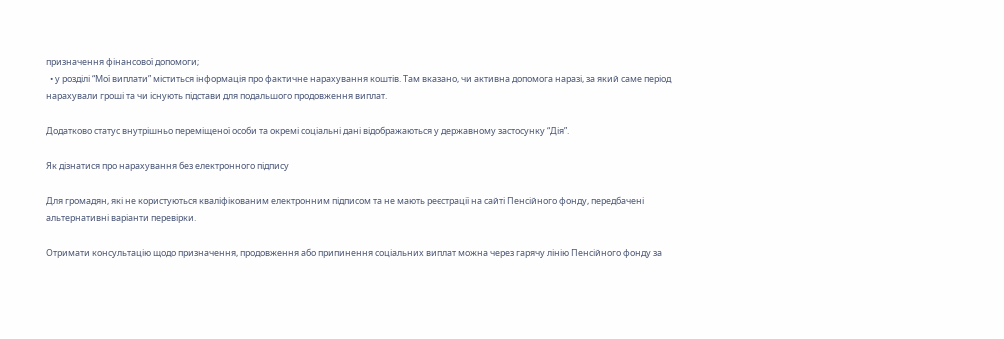призначення фінансової допомоги;
  • у розділі “Мої виплати” міститься інформація про фактичне нарахування коштів. Там вказано, чи активна допомога наразі, за який саме період нарахували гроші та чи існують підстави для подальшого продовження виплат.

Додатково статус внутрішньо переміщеної особи та окремі соціальні дані відображаються у державному застосунку “Дія”.

Як дізнатися про нарахування без електронного підпису

Для громадян, які не користуються кваліфікованим електронним підписом та не мають реєстрації на сайті Пенсійного фонду, передбачені альтернативні варіанти перевірки.

Отримати консультацію щодо призначення, продовження або припинення соціальних виплат можна через гарячу лінію Пенсійного фонду за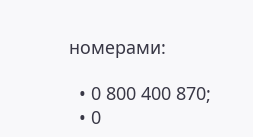номерами:

  • 0 800 400 870;
  • 0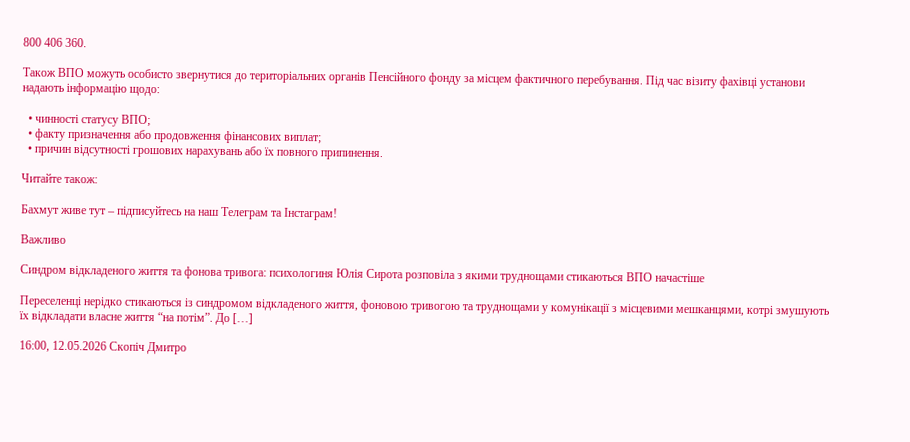800 406 360.

Також ВПО можуть особисто звернутися до територіальних органів Пенсійного фонду за місцем фактичного перебування. Під час візиту фахівці установи надають інформацію щодо:

  • чинності статусу ВПО;
  • факту призначення або продовження фінансових виплат;
  • причин відсутності грошових нарахувань або їх повного припинення.

Читайте також:

Бахмут живе тут – підписуйтесь на наш Телеграм та Інстаграм!

Важливо

Синдром відкладеного життя та фонова тривога: психологиня Юлія Сирота розповіла з якими труднощами стикаються ВПО начастіше

Переселенці нерідко стикаються із синдромом відкладеного життя, фоновою тривогою та труднощами у комунікації з місцевими мешканцями, котрі змушують їх відкладати власне життя “на потім”. До […]

16:00, 12.05.2026 Скопіч Дмитро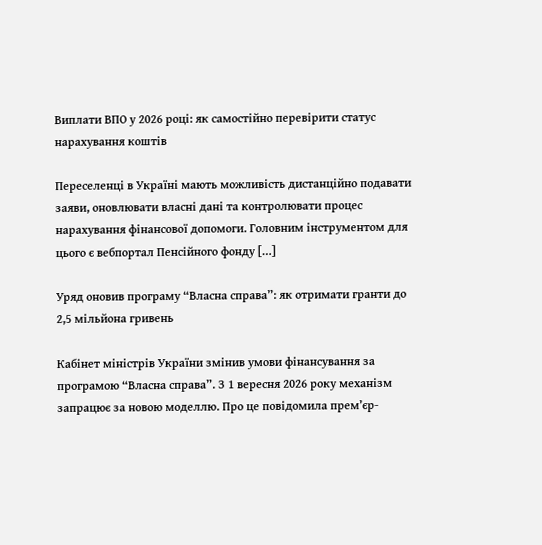Виплати ВПО у 2026 році: як самостійно перевірити статус нарахування коштів

Переселенці в Україні мають можливість дистанційно подавати заяви, оновлювати власні дані та контролювати процес нарахування фінансової допомоги. Головним інструментом для цього є вебпортал Пенсійного фонду […]

Уряд оновив програму “Власна справа”: як отримати гранти до 2,5 мільйона гривень

Кабінет міністрів України змінив умови фінансування за програмою “Власна справа”. З 1 вересня 2026 року механізм запрацює за новою моделлю. Про це повідомила прем’єр-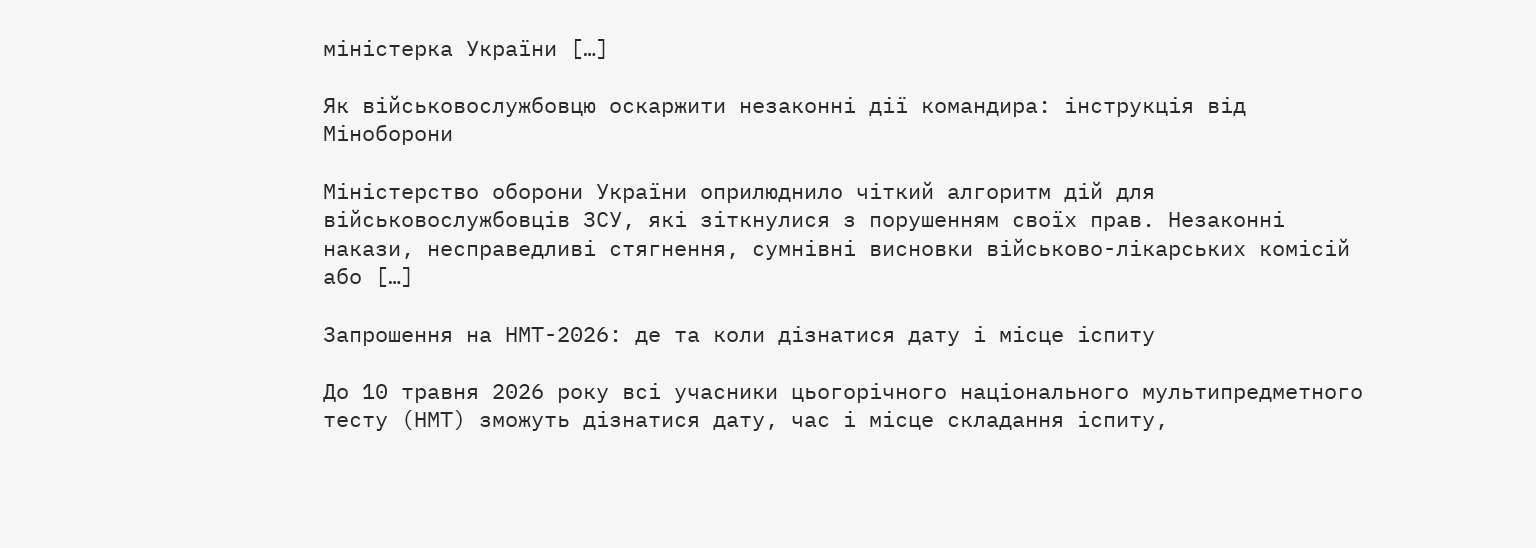міністерка України […]

Як військовослужбовцю оскаржити незаконні дії командира: інструкція від Міноборони

Міністерство оборони України оприлюднило чіткий алгоритм дій для військовослужбовців ЗСУ, які зіткнулися з порушенням своїх прав. Незаконні накази, несправедливі стягнення, сумнівні висновки військово-лікарських комісій або […]

Запрошення на НМТ-2026: де та коли дізнатися дату і місце іспиту

До 10 травня 2026 року всі учасники цьогорічного національного мультипредметного тесту (НМТ) зможуть дізнатися дату, час і місце складання іспиту,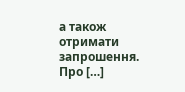а також отримати запрошення. Про […]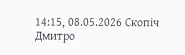14:15, 08.05.2026 Скопіч Дмитро